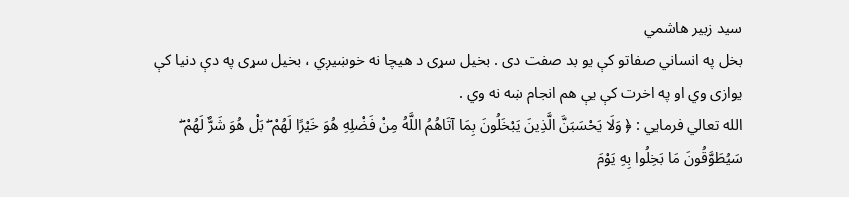سید زبیر هاشمي
بخل په انساني صفاتو کې یو بد صفت دی . بخیل سړی د هیچا نه خوښیږي ، بخیل سړی په دې دنیا کې یوازی وي او په اخرت کې یې هم انجام ښه نه وي .
الله تعالي فرمايي : ﴿ وَلَا يَحْسَبَنَّ الَّذِينَ يَبْخَلُونَ بِمَا آتَاهُمُ اللَّهُ مِنْ فَضْلِهِ هُوَ خَيْرًا لَهُمْ ۖ بَلْ هُوَ شَرٌّ لَهُمْ ۖ سَيُطَوَّقُونَ مَا بَخِلُوا بِهِ يَوْمَ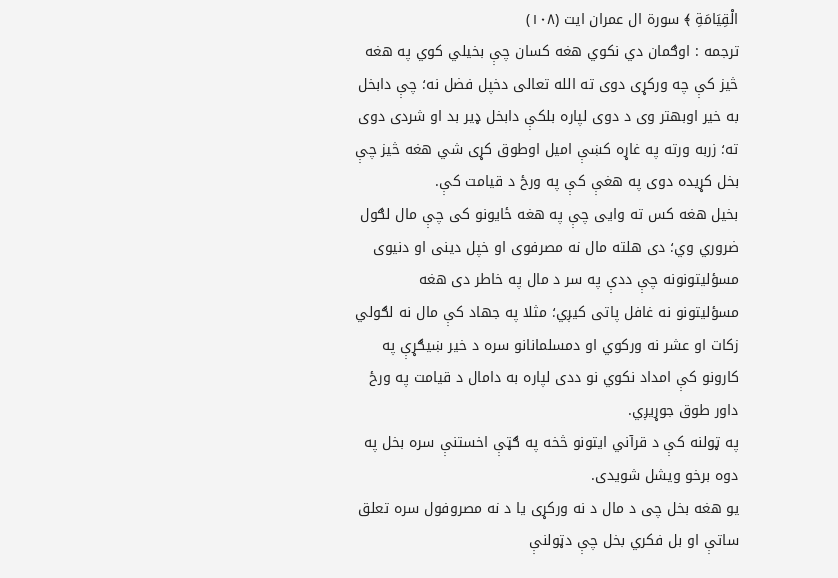الْقِيَامَةِ ﴾ سورة ال عمران ايت (١٠٨)
ترجمه : اوګمان دي نکوي هغه کسان چې بخيلي کوي په هغه څيز کې چه ورکړی دوی ته الله تعالی دخپل فضل نه؛ چې دابخل به خير اوبهتر وى د دوی لپاره بلکې دابخل ډير بد او شردى دوی ته؛ زربه ورته په غاړه کښې اميل اوطوق کړی شي هغه څيز چې بخل کړيده دوی په هغې کې په ورځ د قيامت کې.
بخیل هغه کس ته وایی چې په هغه ځایونو کی چې مال لګول ضروري وي؛ دی هلته مال نه مصرفوی او خپل دینی او دنیوی مسؤلیتونونه چې ددې په سر د مال په خاطر دی هغه مسؤلیتونو نه غافل پاتی کیږي؛ مثلا په جهاد کې مال نه لګولي زکات او عشر نه ورکوي او دمسلمانانو سره د خير ښیګړې په کارونو کې امداد نکوي نو ددى لپاره به دامال د قیامت په ورځ داور طوق جوړيږي.
په ټولنه کې د قرآني ایتونو څخه په ګټې اخستنې سره بخل په دوه برخو ویشل شویدی.
یو هغه بخل چی د مال د نه ورکړی یا د نه مصروفول سره تعلق ساتې او بل فکري بخل چې دټولنې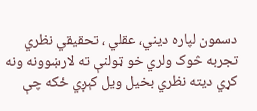دسمون لپاره دیني، عقلي ، تحقیقي نظري تجربه څوک ولري خو ټولنې ته لارښوونه ونه کړي دیته نظري بخیل ویل کېږي ځکه چې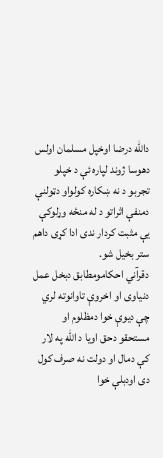دالله درضا اوخپل مسلمان اولس دهوسا ژوند لپاره ئې د خپلو تجربو د نه ښکاره کولواو دټولنې دمنفې اثراتو د له منځه وړلوکې یې مثبت کردار ندی ادا کړی داهم ستر بخیل شو.
دقرآني احکامومطابق دبخل عمل دنیاوی او اخروې تاوانوته لري چې دیوې خوا دمظلوم او مستحقو دحق اويا د الله په لار کې دمال او دولت نه صرف کول دی اودبلې خوا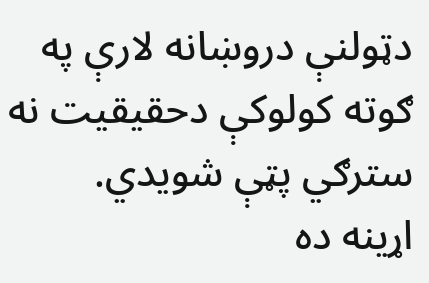دټولنې دروښانه لارې په ګوته کولوکې دحقیقیت نه سترګي پټې شویدي.
اړینه ده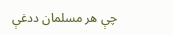چې هر مسلمان ددغې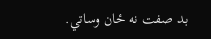بد صفت نه ځان وساتي.